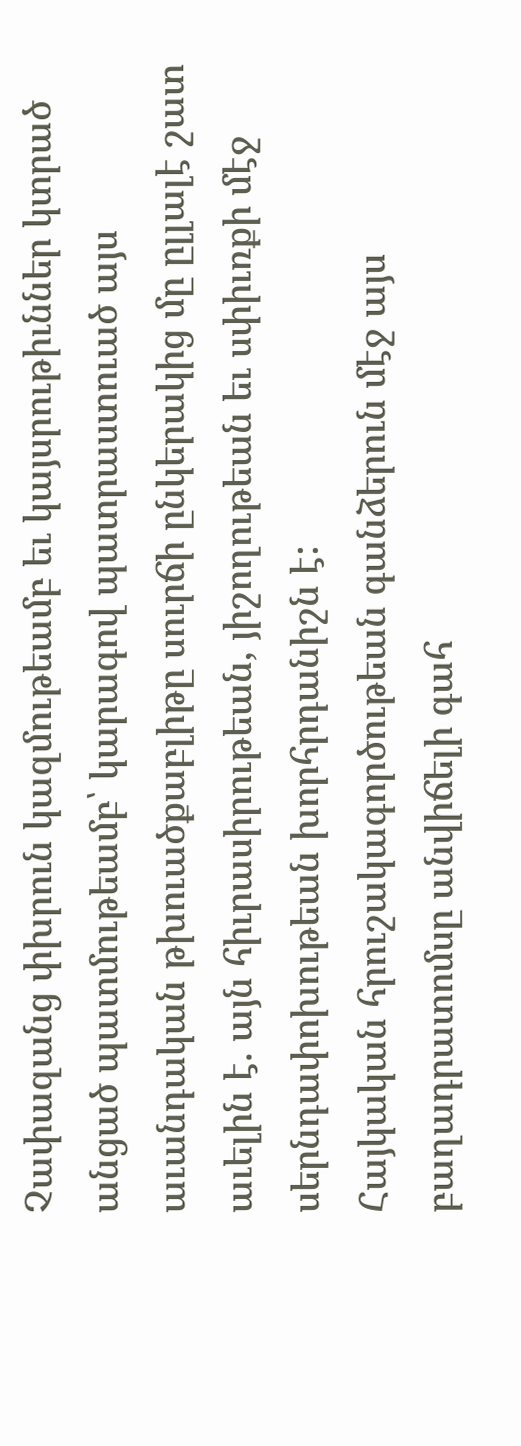Չափազանց փխրուն կազմութեամբ եւ կայսրութիւններ կտրած անցած պատմութեամբ՝ կարագով պատրաստուած այս աւանդական թխուածքաբլիթը սուրճի ընկերակից մը ըլլալէ շատ աւելին է. այն հիւրասիրութեան, յիշողութեան եւ սփիւռքի մէջ սերնդափոխութեան խորհրդանիշն է:
Հայկական հրուշակագործութեան գանձերուն մէջ այս բաղադրատոմսը անվիճելի գահ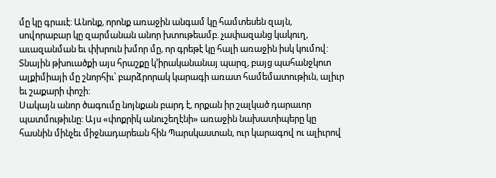մը կը գրաւէ: Անոնք, որոնք առաջին անգամ կը համտեսեն զայն, սովորաբար կը զարմանան անոր խտութեամբ. չափազանց կակուղ, աւազանման եւ փխրուն խմոր մը, որ գրեթէ կը հալի առաջին իսկ կումով: Տնային թխուածքի այս հրաշքը կ՚իրականանայ պարզ, բայց պահանջկոտ ալքիմիայի մը շնորհիւ՝ բարձրորակ կարագի առատ համեմատութիւն, ալիւր եւ շաքարի փոշի:
Սակայն անոր ծագումը նոյնքան բարդ է, որքան իր շալկած դարաւոր պատմութիւնը: Այս «փոքրիկ անուշեղէնի» առաջին նախատիպերը կը հասնին մինչեւ միջնադարեան հին Պարսկաստան, ուր կարագով ու ալիւրով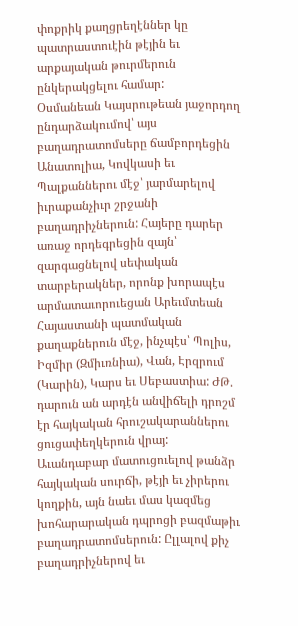փոքրիկ քաղցրեղէններ կը պատրաստուէին թէյին եւ արքայական թուրմերուն ընկերակցելու համար:
Օսմանեան Կայսրութեան յաջորդող ընդարձակումով՝ այս բաղադրատոմսերը ճամբորդեցին Անատոլիա, Կովկասի եւ Պալքաններու մէջ՝ յարմարելով իւրաքանչիւր շրջանի բաղադրիչներուն: Հայերը դարեր առաջ որդեգրեցին զայն՝ զարգացնելով սեփական տարբերակներ, որոնք խորապէս արմատաւորուեցան Արեւմտեան Հայաստանի պատմական քաղաքներուն մէջ, ինչպէս՝ Պոլիս, Իզմիր (Զմիւռնիա), Վան, Էրզրում (Կարին), Կարս եւ Սեբաստիա: ԺԹ. դարուն ան արդէն անվիճելի դրոշմ էր հայկական հրուշակարաններու ցուցափեղկերուն վրայ:
Աւանդաբար մատուցուելով թանձր հայկական սուրճի, թէյի եւ չիրերու կողքին, այն նաեւ մաս կազմեց խոհարարական դպրոցի բազմաթիւ բաղադրատոմսերուն: Ըլլալով քիչ բաղադրիչներով եւ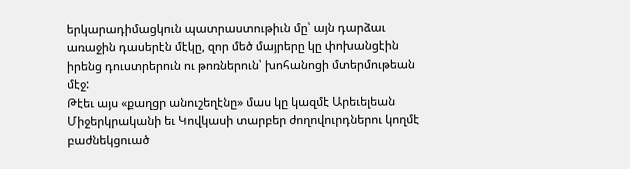երկարադիմացկուն պատրաստութիւն մը՝ այն դարձաւ առաջին դասերէն մէկը, զոր մեծ մայրերը կը փոխանցէին իրենց դուստրերուն ու թոռներուն՝ խոհանոցի մտերմութեան մէջ:
Թէեւ այս «քաղցր անուշեղէնը» մաս կը կազմէ Արեւելեան Միջերկրականի եւ Կովկասի տարբեր ժողովուրդներու կողմէ բաժնեկցուած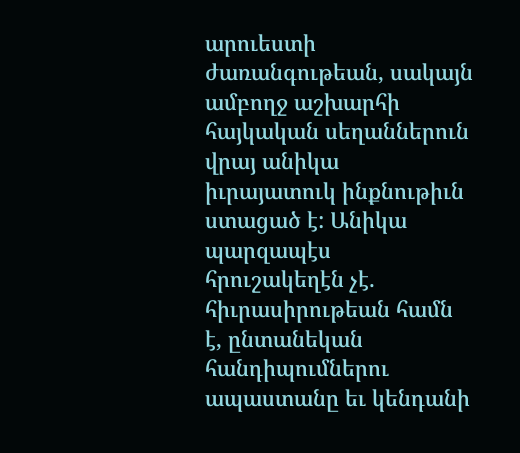արուեստի ժառանգութեան, սակայն ամբողջ աշխարհի հայկական սեղաններուն վրայ անիկա իւրայատուկ ինքնութիւն ստացած է: Անիկա պարզապէս հրուշակեղէն չէ. հիւրասիրութեան համն է, ընտանեկան հանդիպումներու ապաստանը եւ կենդանի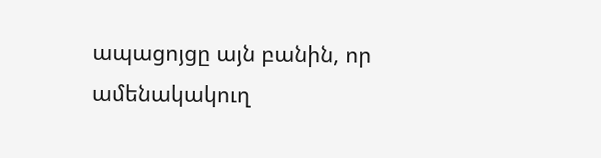ապացոյցը այն բանին, որ ամենակակուղ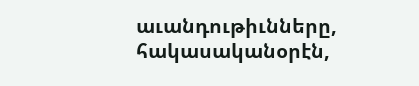աւանդութիւնները, հակասականօրէն,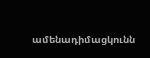ամենադիմացկունն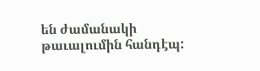են ժամանակի թաւալումին հանդէպ: